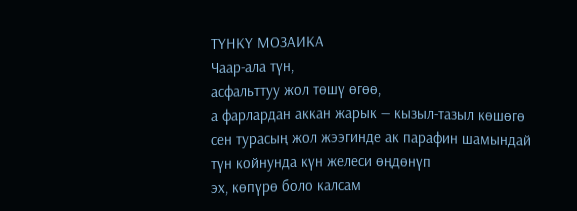ТҮНКҮ МОЗАИКА
Чаар-ала түн,
асфальттуу жол төшү өгөө,
а фарлардан аккан жарык — кызыл-тазыл көшөгө
сен турасың жол жээгинде ак парафин шамындай
түн койнунда күн желеси өңдөнүп
эх, көпүрө боло калсам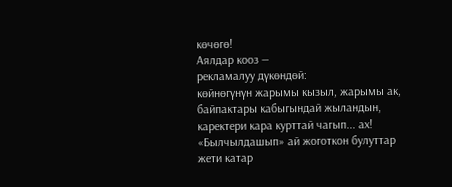көчөгө!
Аялдар кооз —
рекламалуу дүкөндөй:
көйнөгүнүн жарымы кызыл, жарымы ак,
байпактары кабыгындай жыландын,
каректери кара курттай чагып... ах!
«Былчылдашып» ай жоготкон булуттар
жети катар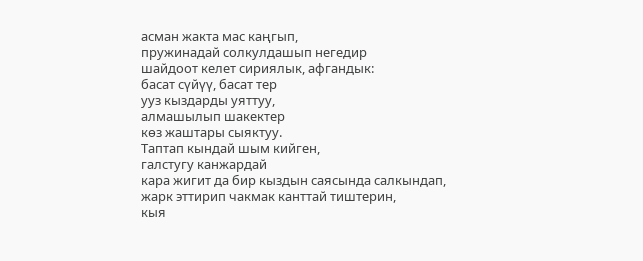асман жакта мас каңгып,
пружинадай солкулдашып негедир
шайдоот келет сириялык, афгандык:
басат сүйүү, басат тер
ууз кыздарды уяттуу,
алмашылып шакектер
көз жаштары сыяктуу.
Таптап кындай шым кийген,
галстугу канжардай
кара жигит да бир кыздын саясында салкындап,
жарк эттирип чакмак канттай тиштерин,
кыя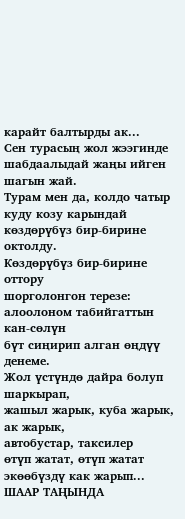карайт балтырды ак...
Сен турасың жол жээгинде
шабдаалыдай жаңы ийген шагын жай.
Турам мен да, колдо чатыр куду козу карындай
көздөрүбүз бир-бирине октолду.
Көздөрүбүз бир-бирине оттору
шорголонгон терезе:
алоолоном табийгаттын кан-сөлүн
бүт сиңирип алган өңдүү денеме.
Жол үстүндө дайра болуп шаркырап,
жашыл жарык, куба жарык, ак жарык,
автобустар, таксилер
өтүп жатат, өтүп жатат
экөөбүздү как жарып...
ШААР ТАҢЫНДА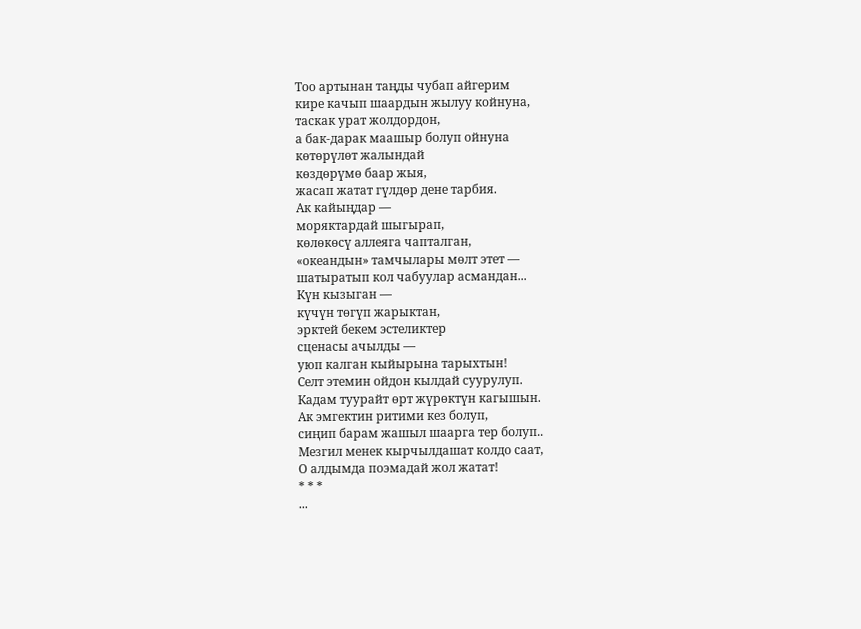Тоо артынан таңды чубап айгерим
кире качып шаардын жылуу койнуна,
таскак урат жолдордон,
а бак-дарак маашыр болуп ойнуна
көтөрүлөт жалындай
көздөрүмө баар жыя,
жасап жатат гүлдөр дене тарбия.
Ак кайыңдар —
моряктардай шыгырап,
көлөкөсү аллеяга чапталган,
«океандын» тамчылары мөлт этет —
шатыратып кол чабуулар асмандан...
Күн кызыган —
күчүн төгүп жарыктан,
эрктей бекем эстеликтер
сценасы ачылды —
уюп калган кыйырына тарыхтын!
Селт этемин ойдон кылдай суурулуп.
Кадам туурайт өрт жүрөктүн кагышын.
Ак эмгектин ритими кез болуп,
сиңип барам жашыл шаарга тер болуп..
Мезгил менек кырчылдашат колдо саат,
О алдымда поэмадай жол жатат!
* * *
...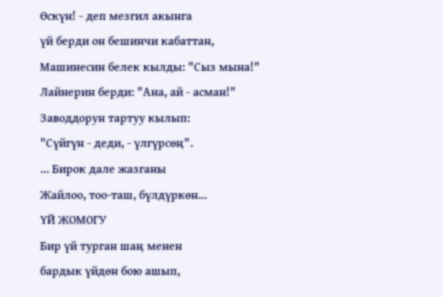Өскүн! - деп мезгил акынга
үй берди он бешинчи кабаттан,
Машинесин белек кылды: "Сыз мына!"
Лайнерин берди: "Ана, ай - асман!"
Заводдорун тартуу кылып:
"Сүйгүн - деди, - үлгүрсөң".
... Бирок дале жазганы
Жайлоо, тоо-таш, бүлдүркөн...
ҮЙ ЖОМОГУ
Бир үй турган шаң менен
бардык үйдөн бою ашып,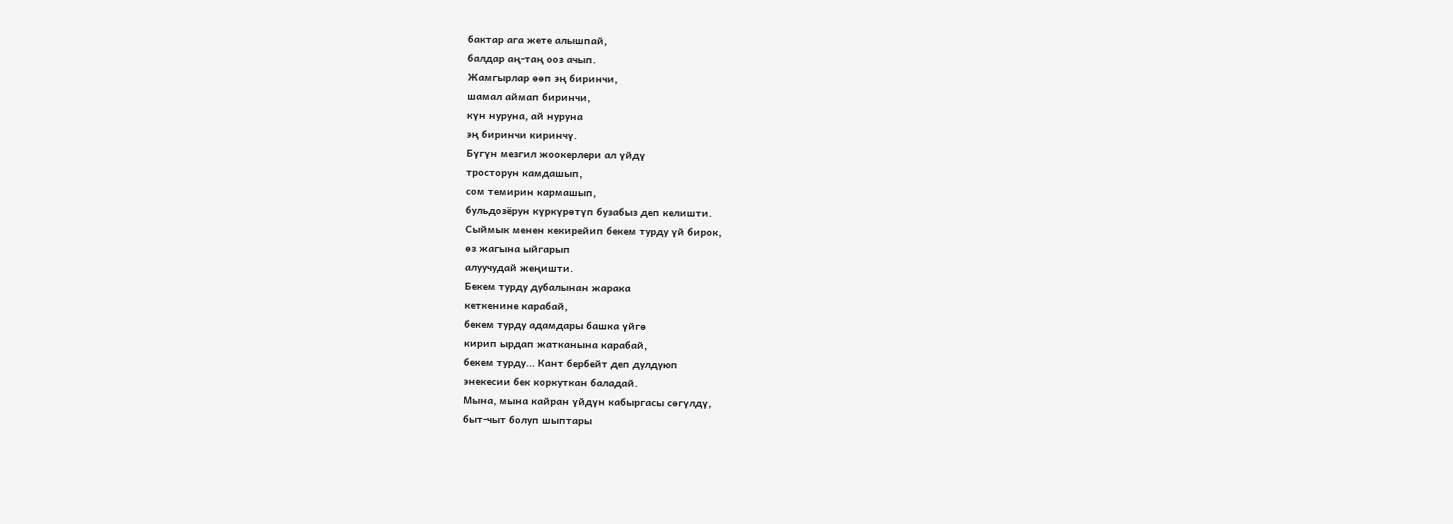бактар ага жете алышпай,
балдар аң-таң ооз ачып.
Жамгырлар өөп эң биринчи,
шамал аймап биринчи,
күн нуруна, ай нуруна
эң биринчи киринчү.
Бүгүн мезгил жоокерлери ал үйдү
тросторун камдашып,
сом темирин кармашып,
бульдозёрун күркүрөтүп бузабыз деп келишти.
Сыймык менен кекирейип бекем турду үй бирок,
өз жагына ыйгарып
алуучудай жеңишти.
Бекем турду дубалынан жарака
кеткенине карабай,
бекем турду адамдары башка үйгө
кирип ырдап жатканына карабай,
бекем турду... Кант бербейт деп дулдуюп
энекесии бек коркуткан баладай.
Мына, мына кайран үйдүн кабыргасы сөгүлдү,
быт-чыт болуп шыптары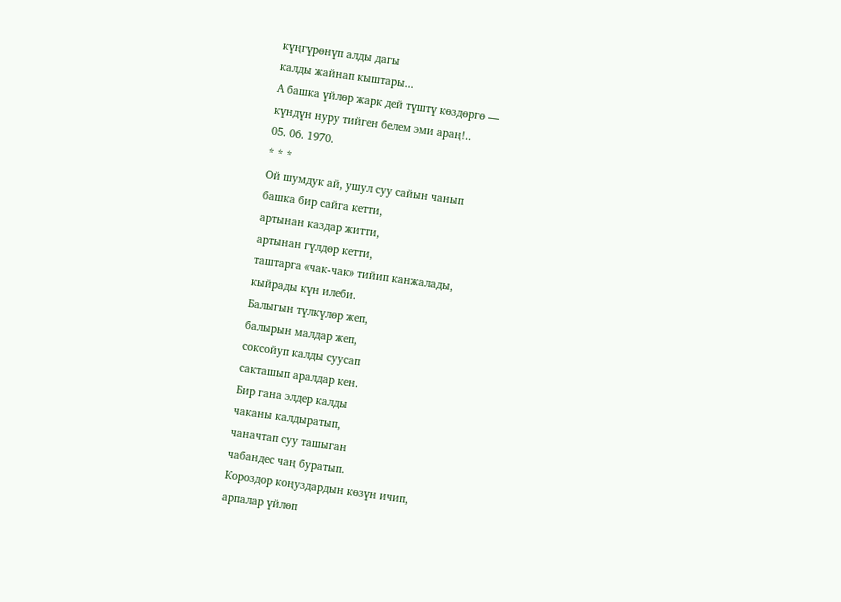күңгүрөнүп алды дагы
калды жайнап кыштары...
А башка үйлөр жарк дей түштү көздөргө —
күндүн нуру тийген белем эми араң!..
05. 06. 1970.
* * *
Ой шумдук ай, ушул суу сайын чанып
башка бир сайга кетти,
артынан каздар житти,
артынан гүлдөр кетти,
таштарга «чак-чак» тийип канжалады,
кыйрады күн илеби.
Балыгын түлкүлөр жеп,
балырын малдар жеп,
соксойуп калды суусап
сакташып аралдар кен.
Бир гана элдер калды
чаканы калдыратып,
чаначтап суу ташыган
чабандес чаң буратып.
Короздор коңуздардын көзүн ичип,
арпалар үйлөп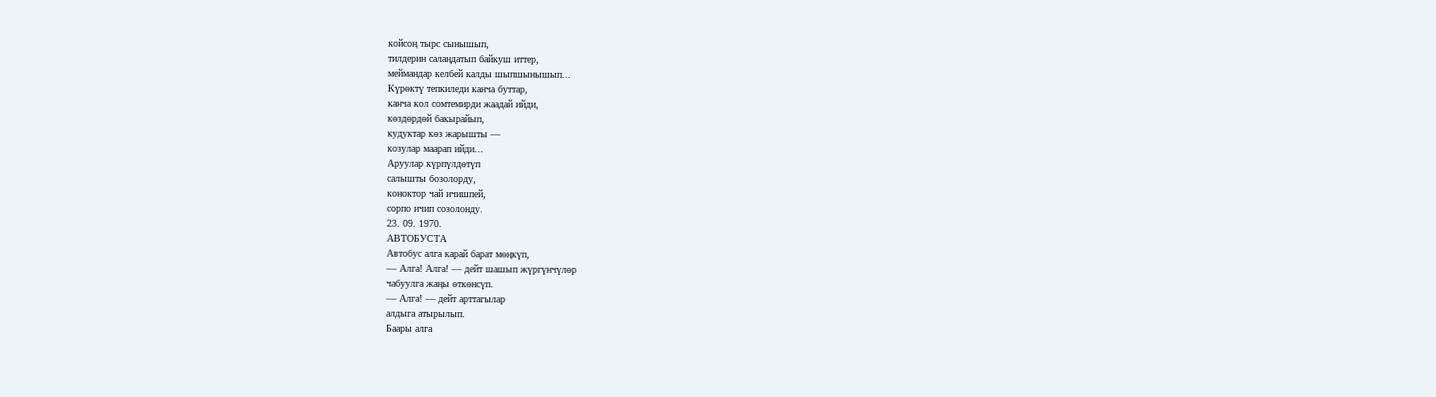койсоң тырс сынышып,
тилдерин салаңдатып байкуш иттер,
меймандар келбей калды шыпшынышып...
Күрөктү тепкиледи канча буттар,
канча кол сомтемирди жаадай ийди,
көздөрдөй бакырайып,
кудуктар көз жарышты —
козулар маарап ийди...
Аруулар күрпүлдөтүп
салышты бозолорду,
коноктор чай ичишпей,
сорпо ичип созолонду.
23. 09. 1970.
АВТОБУСТА
Автобус алга карай барат мөңкүп,
— Алга! Алга! — дейт шашып жүргүнчүлөр
чабуулга жаңы өткөнсүп.
— Алга! — дейт арттагылар
алдыга атырылып.
Баары алга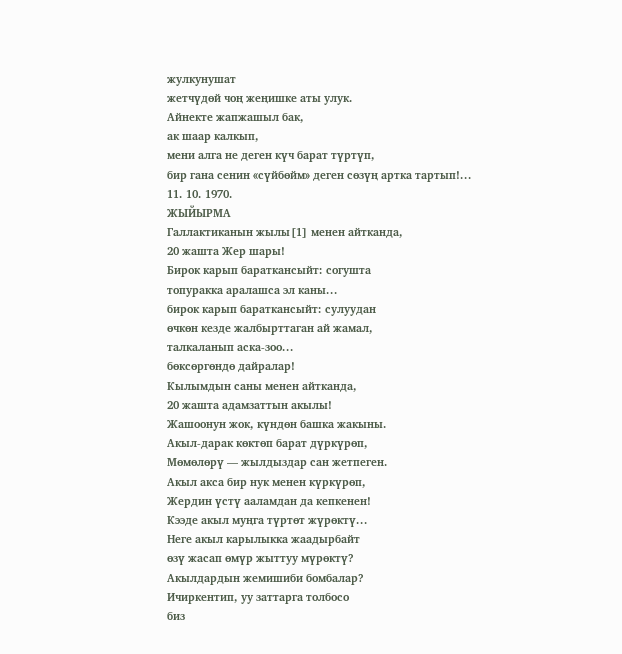жулкунушат
жетчүдөй чоң жеңишке аты улук.
Айнекте жапжашыл бак,
ак шаар калкып,
мени алга не деген күч барат түртүп,
бир гана сенин «сүйбөйм» деген сөзүң артка тартып!...
11. 10. 1970.
ЖЫЙЫРМА
Галлактиканын жылы[1] менен айтканда,
20 жашта Жер шары!
Бирок карып бараткансыйт: согушта
топуракка аралашса эл каны...
бирок карып бараткансыйт: сулуудан
өчкөн кезде жалбырттаган ай жамал,
талкаланып аска-зоо...
бөксөргөндө дайралар!
Кылымдын саны менен айтканда,
20 жашта адамзаттын акылы!
Жашоонун жок, күндөн башка жакыны.
Акыл-дарак көктөп барат дүркүрөп,
Мөмөлөрү — жылдыздар сан жетпеген.
Акыл акса бир нук менен күркүрөп,
Жердин үстү ааламдан да кепкенен!
Кээде акыл муңга түртөт жүрөктү...
Неге акыл карылыкка жаадырбайт
өзү жасап өмүр жыттуу мүрөктү?
Акылдардын жемишиби бомбалар?
Ичиркентип, уу заттарга толбосо
биз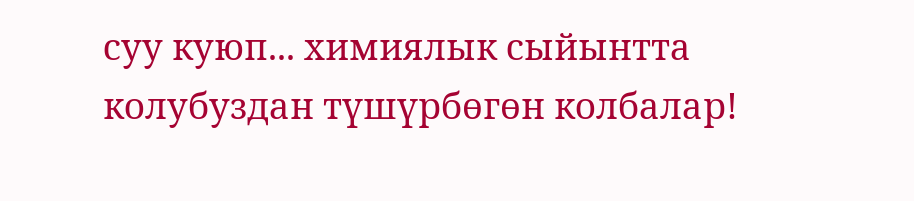суу куюп... химиялык сыйынтта
колубуздан түшүрбөгөн колбалар!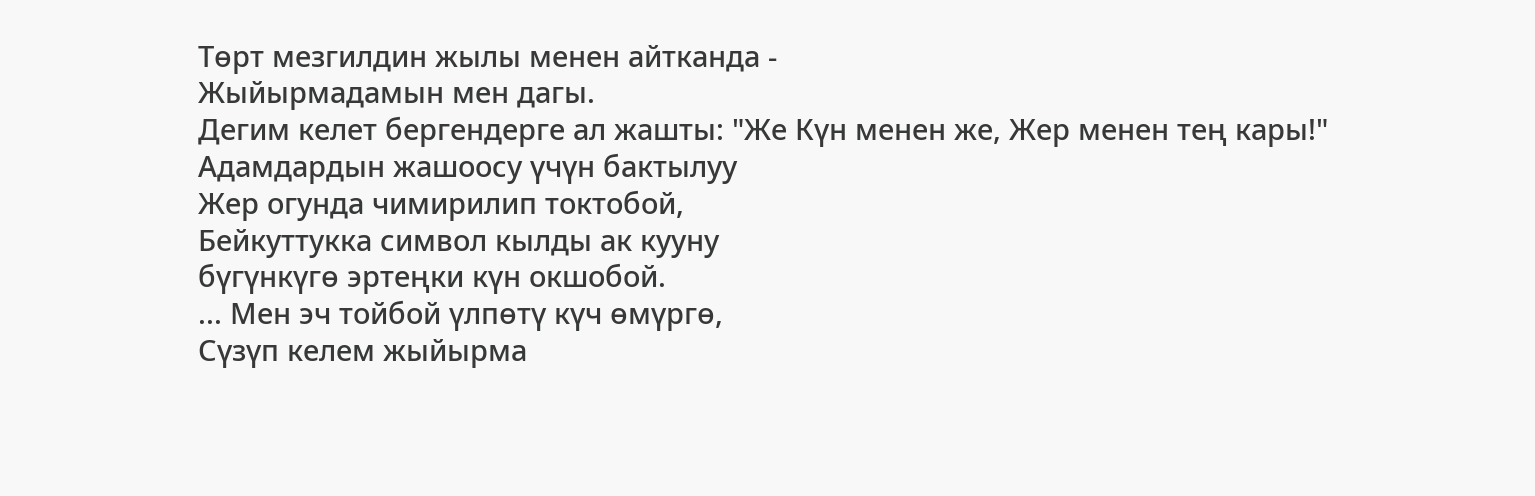Төрт мезгилдин жылы менен айтканда -
Жыйырмадамын мен дагы.
Дегим келет бергендерге ал жашты: "Же Күн менен же, Жер менен тең кары!"
Адамдардын жашоосу үчүн бактылуу
Жер огунда чимирилип токтобой,
Бейкуттукка символ кылды ак кууну
бүгүнкүгө эртеңки күн окшобой.
... Мен эч тойбой үлпөтү күч өмүргө,
Сүзүп келем жыйырма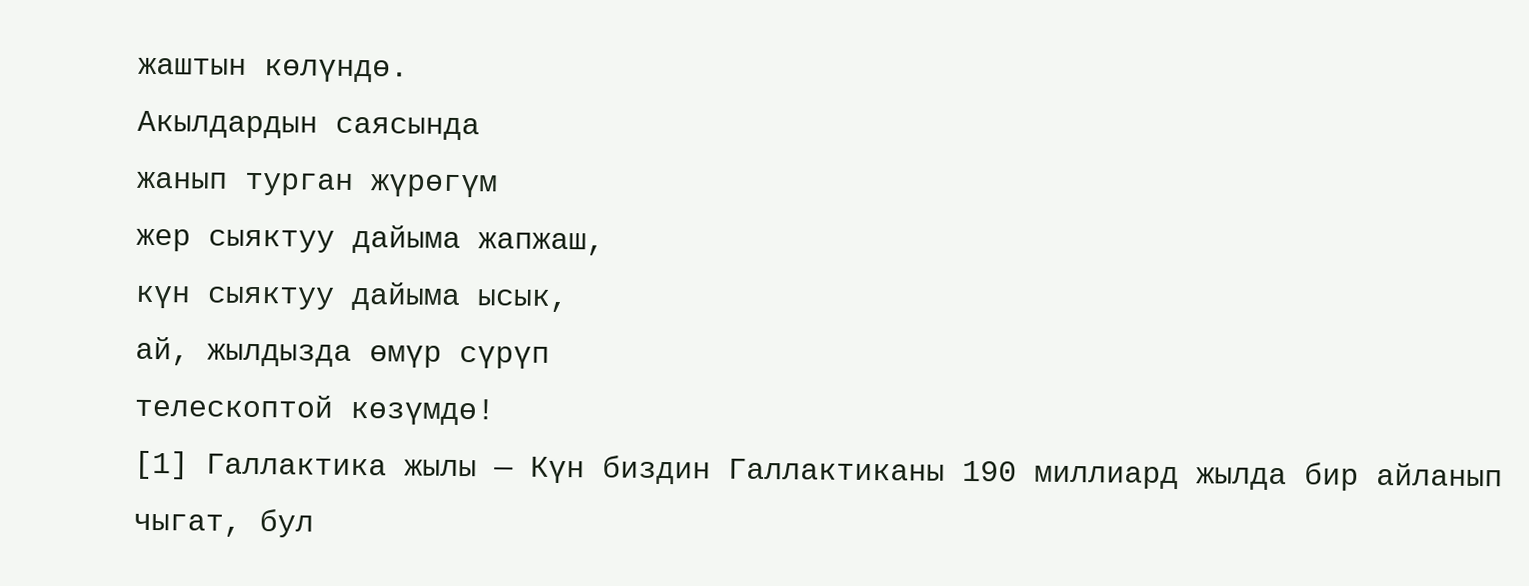жаштын көлүндө.
Акылдардын саясында
жанып турган жүрөгүм
жер сыяктуу дайыма жапжаш,
күн сыяктуу дайыма ысык,
ай, жылдызда өмүр сүрүп
телескоптой көзүмдө!
[1] Галлактика жылы — Күн биздин Галлактиканы 190 миллиард жылда бир айланып чыгат, бул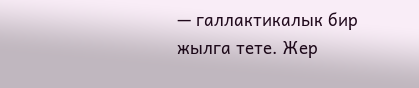— галлактикалык бир жылга тете. Жер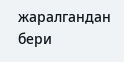жаралгандан бери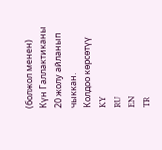(болжол менен) Күн Галлактиканы 20 жолу айланып чыккан.
Колдоо көрсөтүү
KY
RU
EN
TR